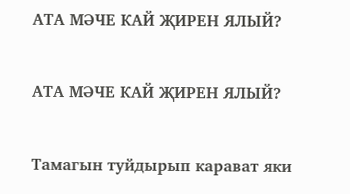АТА МӘЧЕ КАЙ ҖИРЕН ЯЛЫЙ?

АТА МӘЧЕ КАЙ ҖИРЕН ЯЛЫЙ?

Тамагын туйдырып карават яки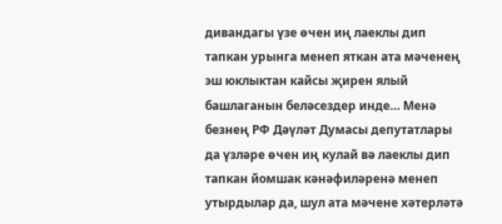дивандагы үзе өчен иң лаеклы дип тапкан урынга менеп яткан ата мәченең эш юклыктан кайсы җирен ялый башлаганын беләсездер инде… Менә безнең РФ Дәүләт Думасы депутатлары да үзләре өчен иң кулай вә лаеклы дип тапкан йомшак кәнәфиләренә менеп утырдылар да, шул ата мәчене хәтерләтә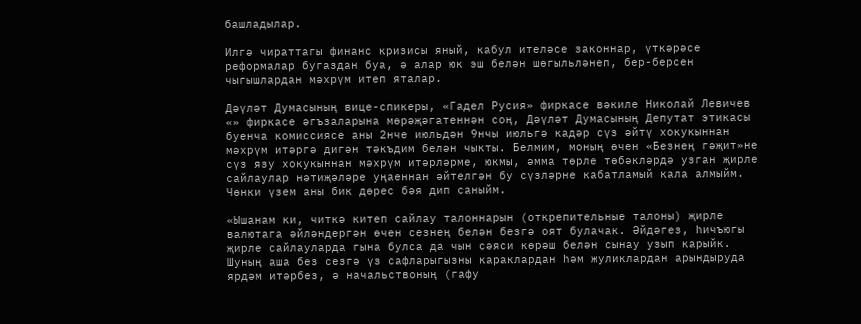башладылар.

Илгә чираттагы финанс кризисы яный, кабул ителәсе законнар, үткәрәсе реформалар бугаздан буа, ә алар юк эш белән шөгыльләнеп, бер-берсен чыгышлардан мәхрүм итеп яталар.

Дәүләт Думасының вице-спикеры, «Гадел Русия» фиркасе вәкиле Николай Левичев «» фиркасе әгъзаларына мөрәҗәгатеннән соң, Дәүләт Думасының Депутат этикасы буенча комиссиясе аны 2нче июльдән 9нчы июльгә кадәр сүз әйтү хокукыннан мәхрүм итәргә дигән тәкъдим белән чыкты. Белмим, моның өчен «Безнең гәҗит»не сүз язу хокукыннан мәхрүм итәрләрме, юкмы, әмма төрле төбәкләрдә узган җирле сайлаулар нәтиҗәләре уңаеннан әйтелгән бу сүзләрне кабатламый кала алмыйм. Чөнки үзем аны бик дөрес бәя дип саныйм.

«Ышанам ки, читкә китеп сайлау талоннарын (открепительные талоны) җирле валютага әйләндергән өчен сезнең белән безгә оят булачак. Әйдәгез, һичъюгы җирле сайлауларда гына булса да чын сәяси көрәш белән сынау узып карыйк. Шуның аша без сезгә үз сафларыгызны караклардан һәм жуликлардан арындыруда ярдәм итәрбез, ә начальствоның (гафу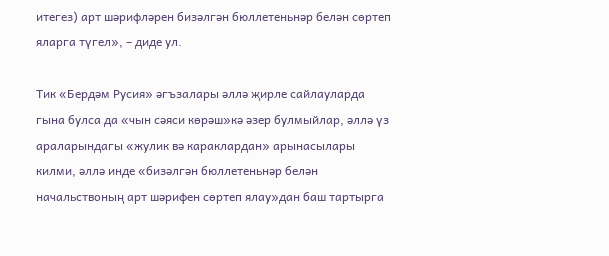итегез) арт шәрифләрен бизәлгән бюллетеньнәр белән сөртеп яларга түгел», – диде ул.

Тик «Бердәм Русия» әгъзалары әллә җирле сайлауларда гына булса да «чын сәяси көрәш»кә әзер булмыйлар, әллә үз араларындагы «жулик вә караклардан» арынасылары килми, әллә инде «бизәлгән бюллетеньнәр белән начальствоның арт шәрифен сөртеп ялау»дан баш тартырга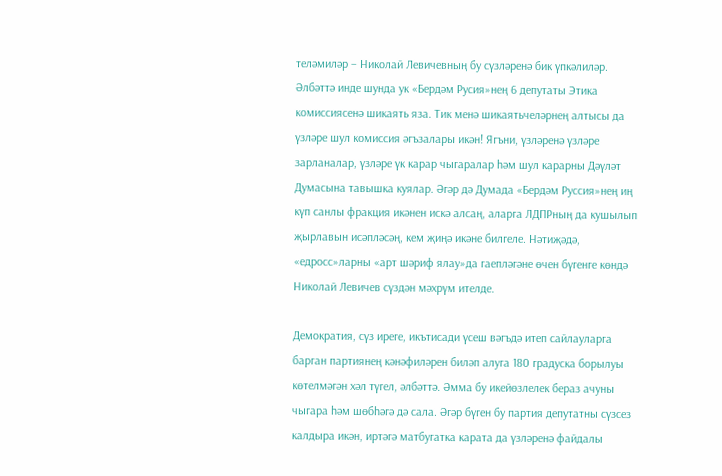теләмиләр – Николай Левичевның бу сүзләренә бик үпкәлиләр. Әлбәттә инде шунда ук «Бердәм Русия»нең 6 депутаты Этика комиссиясенә шикаять яза. Тик менә шикаятьчеләрнең алтысы да үзләре шул комиссия әгъзалары икән! Ягъни, үзләренә үзләре зарланалар, үзләре үк карар чыгаралар һәм шул карарны Дәүләт Думасына тавышка куялар. Әгәр дә Думада «Бердәм Руссия»нең иң күп санлы фракция икәнен искә алсаң, аларга ЛДПРның да кушылып җырлавын исәпләсәң, кем җиңә икәне билгеле. Нәтиҗәдә, «едросс»ларны «арт шәриф ялау»да гаепләгәне өчен бүгенге көндә Николай Левичев сүздән мәхрүм ителде.

Демократия, сүз иреге, икътисади үсеш вәгъдә итеп сайлауларга барган партиянең кәнәфиләрен биләп алуга 180 градуска борылуы көтелмәгән хәл түгел, әлбәттә. Әмма бу икейөзлелек бераз ачуны чыгара һәм шөбһәгә дә сала. Әгәр бүген бу партия депутатны сүзсез калдыра икән, иртәгә матбугатка карата да үзләренә файдалы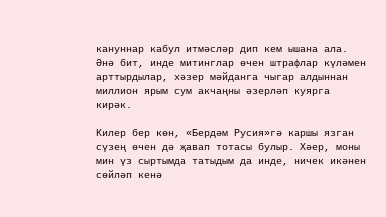кануннар кабул итмәсләр дип кем ышана ала. Әнә бит, инде митинглар өчен штрафлар күләмен арттырдылар, хәзер мәйданга чыгар алдыннан миллион ярым сум акчаңны әзерләп куярга кирәк.

Килер бер көн, «Бердәм Русия»гә каршы язган сүзең өчен дә җавап тотасы булыр. Хәер, моны мин үз сыртымда татыдым да инде, ничек икәнен сөйләп кенә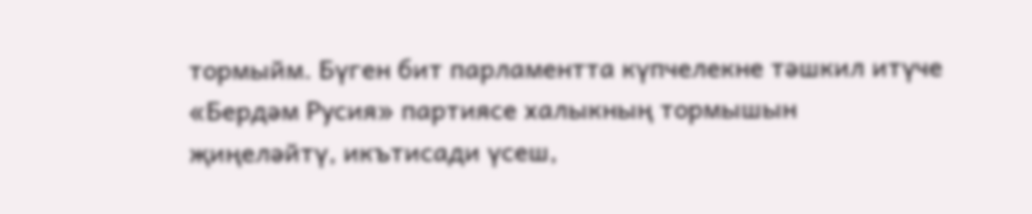тормыйм. Бүген бит парламентта күпчелекне тәшкил итүче «Бердәм Русия» партиясе халыкның тормышын җиңеләйтү, икътисади үсеш,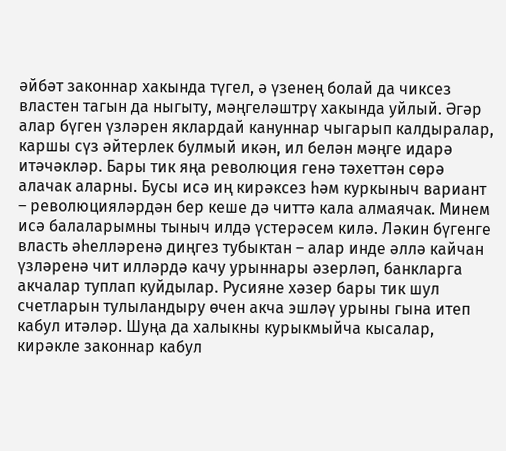әйбәт законнар хакында түгел, ә үзенең болай да чиксез властен тагын да ныгыту, мәңгеләштрү хакында уйлый. Әгәр алар бүген үзләрен яклардай кануннар чыгарып калдыралар, каршы сүз әйтерлек булмый икән, ил белән мәңге идарә итәчәкләр. Бары тик яңа революция генә тәхеттән сөрә алачак аларны. Бусы исә иң кирәксез һәм куркыныч вариант – революцияләрдән бер кеше дә читтә кала алмаячак. Минем исә балаларымны тыныч илдә үстерәсем килә. Ләкин бүгенге власть әһелләренә диңгез тубыктан – алар инде әллә кайчан үзләренә чит илләрдә качу урыннары әзерләп, банкларга акчалар туплап куйдылар. Русияне хәзер бары тик шул счетларын тулыландыру өчен акча эшләү урыны гына итеп кабул итәләр. Шуңа да халыкны курыкмыйча кысалар, кирәкле законнар кабул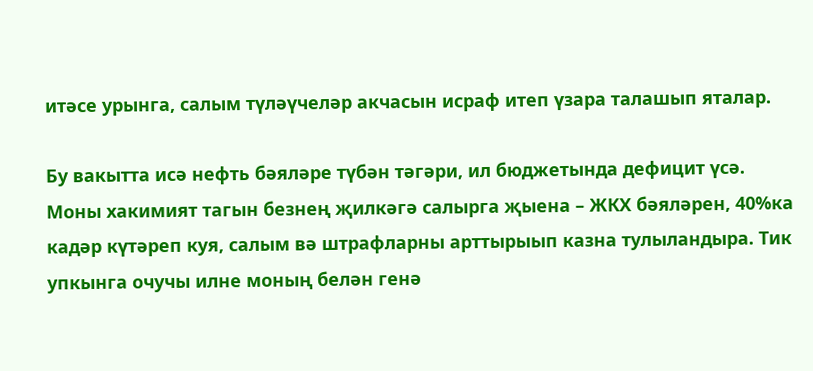итәсе урынга, салым түләүчеләр акчасын исраф итеп үзара талашып яталар.

Бу вакытта исә нефть бәяләре түбән тәгәри, ил бюджетында дефицит үсә. Моны хакимият тагын безнең җилкәгә салырга җыена – ЖКХ бәяләрен, 40%ка кадәр күтәреп куя, салым вә штрафларны арттырыып казна тулыландыра. Тик упкынга очучы илне моның белән генә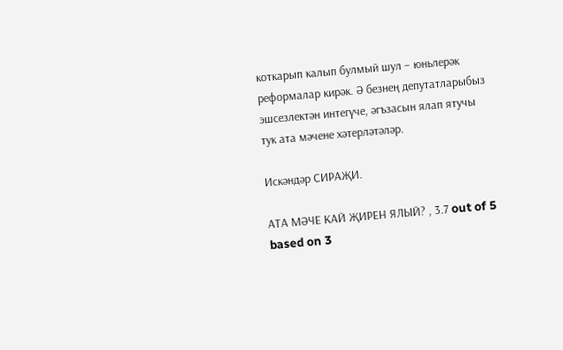коткарып калып булмый шул – юньлерәк реформалар кирәк. Ә безнең депутатларыбыз эшсезлектән интегүче, әгъзасын ялап ятучы тук ата мәчене хәтерләтәләр.

Искәндәр СИРАҖИ.

АТА МӘЧЕ КАЙ ҖИРЕН ЯЛЫЙ? , 3.7 out of 5 based on 3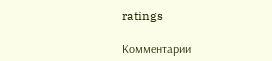ratings

Комментарии